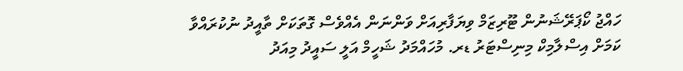ހައްޖު ކޯޕަރޭޝަނުން ޓޫރިޒަމް ވިޔަފާރިއަށް ވަންނަން އެއްވެސް ގޮތަކަށް ތާއީދު ނުކުރައްވާ ކަމަށް އިސްލާމިކް މިނިސްޓަރު ޑރ. މުހައްމަދު ޝަހީމް އަލީ ސައީދު މިއަދު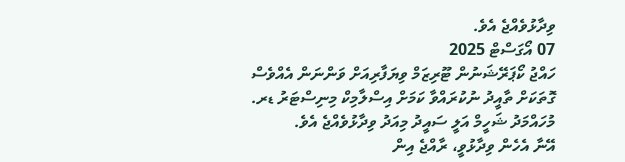ވިދާޅުވެއްޖެ އެވެ.
07 އޯގަސްޓް 2025
ހައްޖު ކޯޕަރޭޝަނުން ޓޫރިޒަމް ވިޔަފާރިއަށް ވަންނަން އެއްވެސް ގޮތަކަށް ތާއީދު ނުކުރައްވާ ކަމަށް އިސްލާމިކް މިނިސްޓަރު ޑރ. މުހައްމަދު ޝަހީމް އަލީ ސައީދު މިއަދު ވިދާޅުވެއްޖެ އެވެ.
އޭނާ އެހެން ވިދާޅުވީ، ރާއްޖެ އިން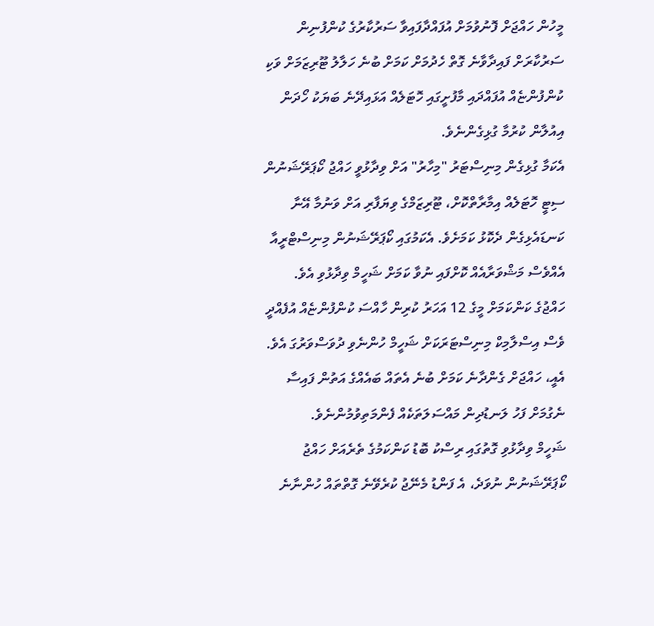މީހުން ހައްޖަށް ފޮނުވުމަށް އުފައްދާފައިވާ ސަރުކާރުގެ ކުންފުނިން ސަރުކާރަށް ފައިދާވާނެ ގޮތް ހެދުމަށް ކަމަށް ބުނެ ހަލާލު ޓޫރިޒަމަށް ވަކި ކުންފުންޏެއް އުފައްދައި މާފުށީގައި ހޮޓަލެއް އަޅައިދޭނެ ބަޔަކު ހޯދަން އިއުލާން ކުރުމާ ގުޅިގެންނެވެ.
އެކަމާ ގުޅިގެން މިނިސްޓަރު "މިހާރު" އަށް ވިދާޅުވީ ހައްޖު ކޯޕަރޭޝަނުން ސިޓީ ހޮޓަލެއް އިމާރާތްކޮށް، ޓޫރިޒަމްގެ ވިޔަފާރި އަށް ވަނުމާ އޭނާ ކަނޑައެޅިގެން ދެކޮޅު ކަމަށެވެ. އެކަމުގައި ކޯޕަރޭޝަނުން މިނިސްޓްރީއާ އެއްވެސް މަޝްވަރާއެއް ކޮށްފައި ނުވާ ކަމަށް ޝަހީމް ވިދާޅުވި އެވެ.
ހައްޖުގެ ކަންކަމަށް މީގެ 12 އަހަރު ކުރިން ހާއްސަ ކުންފުންޏެއް އުފެއްދީ ވެސް އިސްލާމިކް މިނިސްޓަރަކަށް ޝަހީމް ހުންނެވި ދުވަސްވަރުގަ އެވެ. އެއީ، ހައްޖަށް ގެންދާނެ ކަމަށް ބުނެ އެތައް ބައެއްގެ އަތުން ފައިސާ ނެގުމަށް ފަހު ލަނޑުދިން މައްސަލަތަކެއް ފެންމަތިވުމުންނެވެ.
ޝަހީމް ވިދާޅުވި ގޮތުގައި ރިސްކު ބޮޑު ކަންކަމުގެ ތެރެއަށް ހައްޖު ކޯޕަރޭޝަނުން ނުވަދެ، އެ ފަންޑު މެނޭޖު ކުރެވޭނެ ގޮތްތައް ހުންނާނެ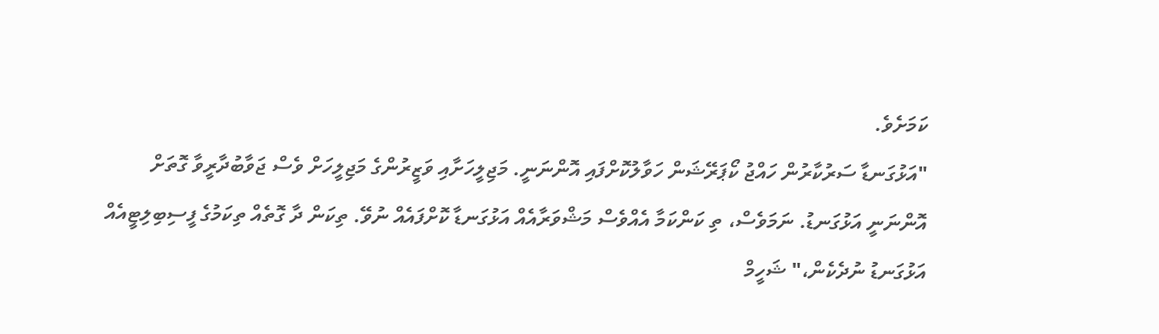ކަމަށެވެ.
"އަޅުގަނޑާ ސަރުކާރުން ހައްޖު ކޯޕަރޭޝަން ހަވާލުކޮށްފައި އޮންނަނީ. މަޖިލީހަށާއި ވަޒީރުންގެ މަޖިލީހަށް ވެސް ޖަވާބުދާރީވާ ގޮތަށް އޮންނަނީ އަޅުގަނޑު. ނަމަވެސް، ތި ކަންކަމާ އެއްވެސް މަޝްވަރާއެއް އަޅުގަނޑާ ކޮށްފައެއް ނުވޭ. ތިކަން ދާ ގޮތެއް ތިކަމުގެ ފީސިބިލިޓީއެއް އަޅުގަނޑު ނުދެކެން،" ޝަހީމް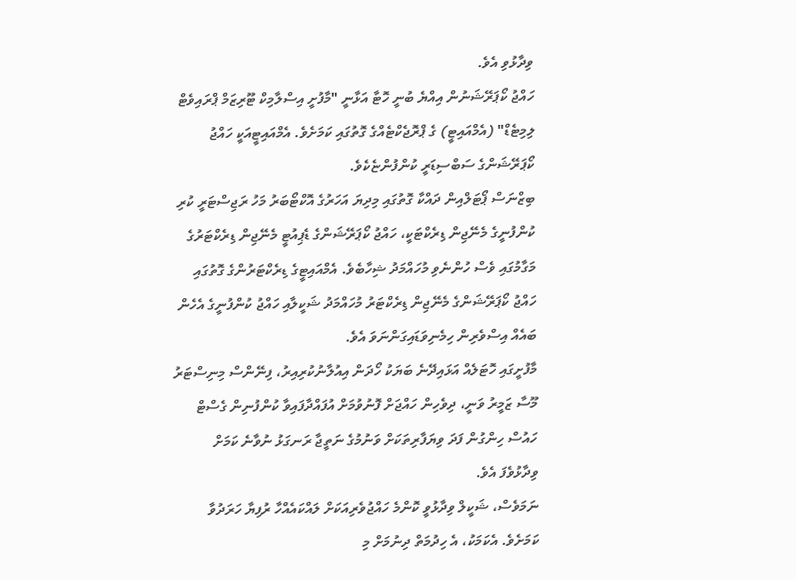ވިދާޅުވި އެވެ.
ހައްޖު ކޯޕަރޭޝަނުން އިއްޔެ ބުނީ ހޮޓާ އަޅާނީ "މާފުށީ އިސްލާމިކް ޓޫރިޒަމް ޕްރައިވެޓް ލިމިޓެޑް" (އެމްއައިޓީ) ގެ ޕްރޮޖެކްޓެއްގެ ގޮތުގައި ކަމަށެވެ. އެމްއައިޓީއަކީ ހައްޖު ކޯޕަރޭޝަންގެ ސަބްސިޑަރީ ކުންފުންޏެކެވެ.
ބިޒްނަސް ޕޯޓަލްއިން ދައްކާ ގޮތުގައި މިދިޔަ އަހަރުގެ އޮކްޓޯބަރު މަހު ރަޖިސްޓަރީ ކުރި ކުންފުނީގެ މެނޭޖިން ޑިރެކްޓަކީ، ހައްޖު ކޯޕަރޭޝަންގެ ޑެޕިއުޓީ މެނޭޖިން ޑިރެކްޓަރުގެ މަގާމުގައި ވެސް ހުންނެވި މުހައްމަދު ޝިހާބެވެ. އެމްއައިޓީގެ ޑިރެކްޓަރުންގެ ގޮތުގައި ހައްޖު ކޯޕަރޭޝަންގެ މެނޭޖިން ޑިރެކްޓަރު މުހައްމަދު ޝަކީލާއި ހައްޖު ކުންފުނީގެ އެހެން ބައެއް އިސްވެރިން ހިމެނިވަޑައިގަންނަވަ އެވެ.
މާފުށީގައި ހޮޓަލެއް އަޅައިދޭނެ ބަޔަކު ހޯދަން އިއުލާނުކުރިއިރު، ފިނޭންސް މިނިސްޓަރު މޫސާ ޒަމީރު ވަނީ، ދިވެހިން ހައްޖަށް ފޮނުވުމަށް އުފައްދާފައިވާ ކުންފުނިން ގެސްޓް ހައުސް ހިންގުން ފަދަ ވިޔަފާރިތަކަށް ވަނުމުގެ ނަތީޖާ ރަނގަޅު ނުވާނެ ކަމަށް ވިދާޅުވެފަ އެވެ.
ނަމަވެސް، ޝަކީލް ވިދާޅުވީ ކޮންމެ ހައްޖުވެރިއަކަށް ލައްކައެއްހާ ރުފިޔާ ހަރަދުވާ ކަމަށެވެ. އެކަމަކު، އެ ހިދުމަތް ދިނުމަށް މި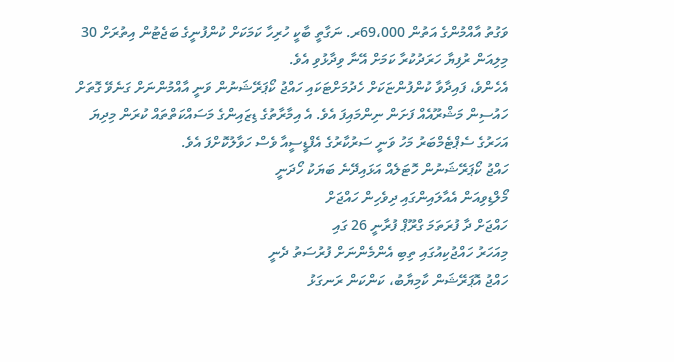ވަގުތު އާއްމުންގެ އަތުން 69،000ރ. ނަގާތީ ބާކީ ހުރިހާ ކަމަކަށް ކުންފުނީގެ ބަޖެޓުން އިތުރަށް 30 މިލިއަން ރުފިޔާ ހަރަދުކުރާ ކަމަށް އޭނާ ވިދާޅުވި އެވެ.
އެހެންވެ، ފައިދާވާ ކުންފުންޏަކަށް ހެދުމަށްޓަކައި ހައްޖު ކޯޕަރޭޝަނުން ވަނީ އާއްމުންނަށް ގަނެވޭ ގޮތަށް ހައުސިން މަޝްރޫއެއް ފަށަން ނިންމައިފަ އެވެ. އެ އިމާރާތުގެ ޑިޒައިންގެ މަސައްކަތްތައް ކުރަން މިދިޔަ އަހަރުގެ ސެޕްޓެމްބަރު މަހު ވަނީ ސަރުކާރުގެ އެފްޑީސީއާ ވެސް ހަވާލުކޮށްފަ އެވެ.
ހައްޖު ކޯޕަރޭޝަނުން ހޮޓަލެއް އަޅައިދޭނެ ބަޔަކު ހޯދަނީ
މޯލްޑިވިއަން އެއާލައިންގައި ދިވެހިން ހައްޖަށް
ހައްޖަށް ދާ ފުރަތަމަ ގްރޫޕް ފުރާނީ 26 ގައި
މިއަހަރު ހައްޖުކިއުގައި ތިބި އެންމެންނަށް ފުރުސަތު ދެނީ
ހައްޖު އޮޕަރޭޝަން ކާމިޔާބު، ކަންކަން ރަނގަޅު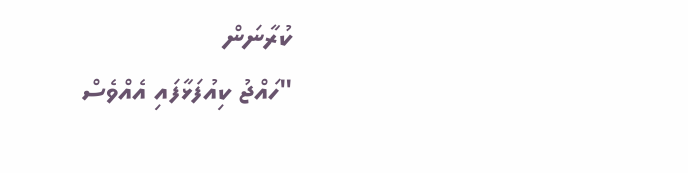ކުރާނަން
"ހައްޖު ކިއުފަޅާފައި އެއްވެސް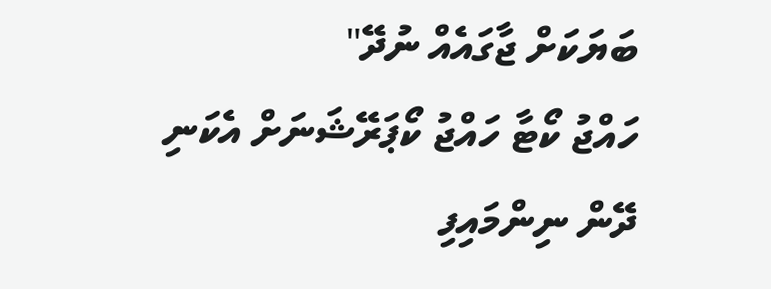ބަޔަކަށް ޖާގައެއް ނުދޭ"
ހައްޖު ކޯޓާ ހައްޖު ކޯޕަރޭޝަނަށް އެކަނި ދޭން ނިންމައިފި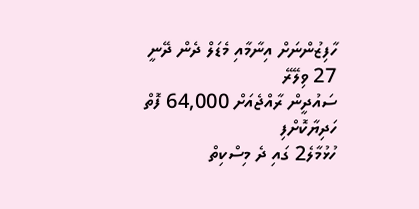ހާފިޒުންނަށް އިނާމާއި މެޑަލް ދެން ދޭނީ 27 ވިލޭރޭ
ސައުދީން ރާއްޖެއަށް 64,000 ފޮތް ހަދިޔާކޮށްފި
ހުޅުމާލެ2 ގައި ދެ މިސްކިތް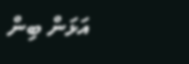އަޅަން ބިން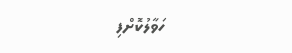ހަވާލުކޮށްފި